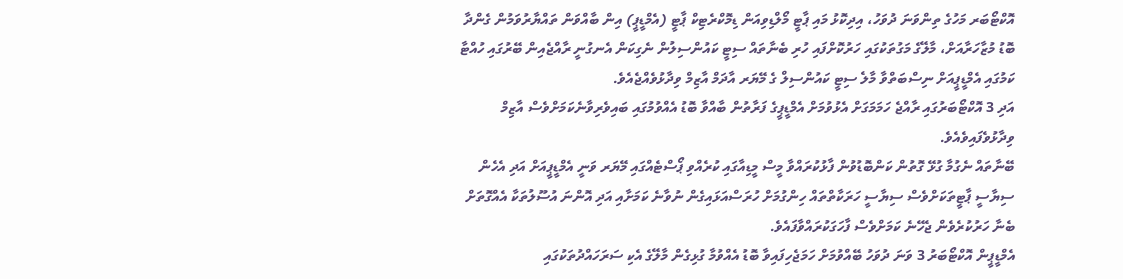އޮކްޓޯބަރ މަހުގެ ތިންވަނަ ދުވަހު، އިދިކޮޅު މައި ޕާޓީ މޯލްޑިވިއަން ޑިމޮކްރެޓިކް ޕާޓީ (އެމްޑީޕީ) އިން ބާއްވަން ތައްޔާރުވަމުން ގެންދާ ބޮޑު މުޒާހަރާއަށް، މާލޭގެ މަގުތަކުގައި ހަރުކޮށްފައި ހުރި ބެނާތައް ސިޓީ ކައުންސިލުން ނެގިކަން އެނގުނީ ރާއްޖެއިން ބޭރުގައި ހުއްޓާ ކަމުގައި އެމްޑީޕީއަށް ނިސްބަތްވާ މާލެ ސިޓީ ކައުންސިލް ގެ މޭޔަރ އާދަމް އާޒިމް ވިދާޅުވެއްޖެއެވެ.
އަދި 3 އޮކްޓޯބަރުގައި ރާއްޖެ ހަމަމަގަށް އެޅުވުމަށް އެމްޑީޕީގެ ފަރާތުން ބާއްވާ ބޮޑު އެއްވުމުގައި ބައިވެރިވާނެކަމަށްވެސް އާޒިމް ވިދާޅުވެފައިވެއެވެ.
ބޭނާތައް ނެގުމާ ގުޅޭ ގޮތުން ކަންބޮޑުވުން ފާޅުކުރައްވާ މީސް މީޑިއާގައި ކުރެއްވި ޕޯސްޓެއްގައި މޭޔަރ ވަނީ އެމްޑީޕީއަށް އަދި އެހެން ސިޔާސީ ޕާޓީތަކަށްވެސް ސިޔާސީ ހަރަކާތްތައް ހިންގުމަށް ހުރަސްއަޅައިގެން ނުވާނެ ކަމަށާއި އަދި އޮންނަ އުސޫލުތަކާ އެއްގޮތަށް ބެނާ ހަރުކުރެވެން ޖެހޭނެ ކަމަށްވެސް ފާހަގަކުރައްވާފައެވެ.
އެމްޑީޕީން އޮކްޓޯބަރު 3 ވަނަ ދުވަހު ބޭއްވުމަށް ހަމަޖެހިފައިވާ ބޮޑު އެއްވުމާ ގުޅިގެން މާލޭގެ އެކި ސަރަހައްދުތަކުގައި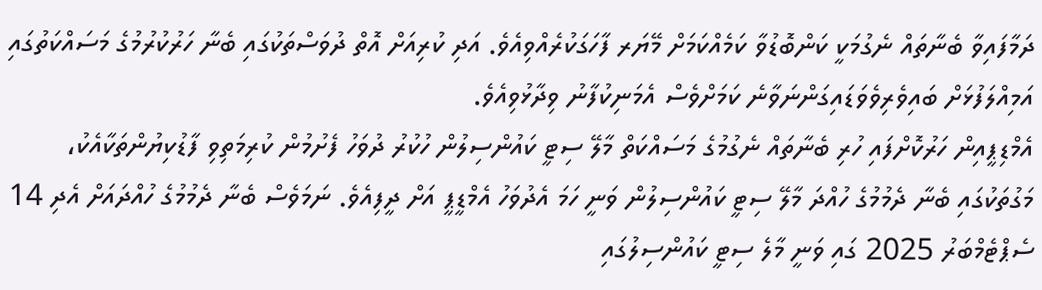ދަމާފައިވާ ބެނާތައް ނެގުމަކީ ކަންބޮޑުވާ ކަމެއްކަމަށް މޭޔަރ ފާހަގަކުރެއްވިއެވެ. އަދި ކުރިއަށް އޮތް ދުވަސްތަކުގައި ބެނާ ހަރުކުރުމުގެ މަސައްކަތުގައި އަމިއްލަފުޅަށް ބައިވެރިވެވަޑައިގަންނަވާނެ ކަމަށްވެސް އެމަނިކުފާނު ވިދާޅުވިއެވެ.
އެމްޑިޕީއިން ހަރުކޮށްފައި ހުރި ބެނާތައް ނެގުމުގެ މަސައްކަތް މާލޭ ސިޓީ ކައުންސިލުން ހުކުރު ދުވަހު ފެށުމުން ކުރިމަތިވި ފާޑުކިޔުންތަކާއެކު، މަގުތަކުގައި ބެނާ ދެމުމުގެ ހުއްދަ މާލޭ ސިޓީ ކައުންސިލުން ވަނީ ހަމަ އެދުވަހު އެމްޑީޕީ އަށް ދީފިއެވެ. ނަމަވެސް ބެނާ ދެމުމުގެ ހުއްދައަށް އެދި 14 ސެޕްޓެމްބަރު 2025 ގައި ވަނީ މާލެ ސިޓީ ކައުންސިލުގައި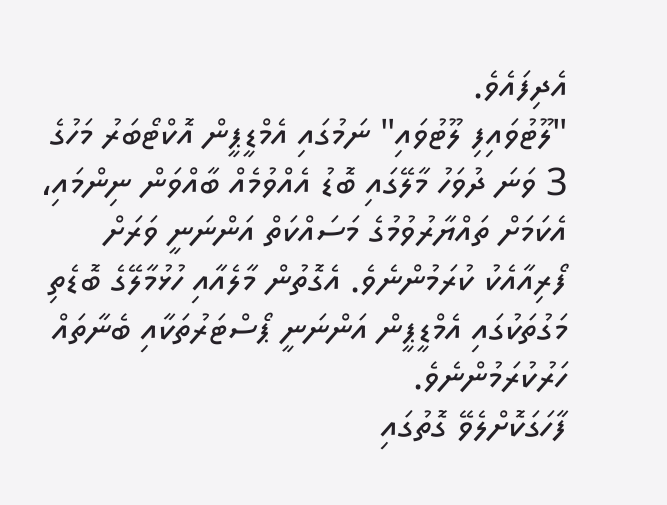އެދިފައެވެ.
"ލޫޓުވައިފި ލޫޓުވައި" ނަމުގައި އެމްޑީޕީން އޮކްޓޯބަރު މަހުގެ 3 ވަނަ ދުވަހު މާލޭގައި ބޮޑު އެއްވުމެއް ބާއްވަން ނިންމައި، އެކަމަށް ތައްޔާރުވުމުގެ މަސައްކަތް އަންނަނީ ވަރަށް ފޯރިއާއެކު ކުރަމުންނެވެ. އެގޮތުން މާލެއާއި ހުޅުމާލޭގެ ބޮޑެތި މަގުތަކުގައި އެމްޑީޕީން އަންނަނީ ޕޯސްޓަރުތަކާއި ބެނާތައް ހަރުކުރަމުންނެވެ.
ފާހަގަކޮށްލެވޭ ގޮތުގައި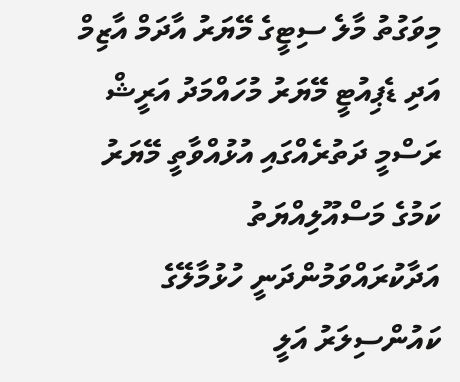މިވަގުތު މާލެ ސިޓީގެ މޭޔަރު އާދަމް އާޒިމް އަދި ޑެޕިއުޓީ މޭޔަރު މުހައްމަދު އަރީޝް ރަސްމީ ދަތުރެއްގައި އުޅުއްވާތީ މޭޔަރު ކަމުގެ މަސްއޫލިއްޔަތު އަދާކުރައްވަމުންދަނީ ހުޅުމާލޭގެ ކައުންސިލަރު އަލީ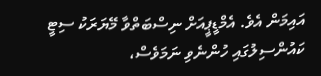އައިމަން އެވެ. އެމްޑީޕީއަށް ނިސްބަތްވާ މޭޔަރަކު ސިޓީ ކައުންސިލުގައި ހުންނެވި ނަމަވެސް،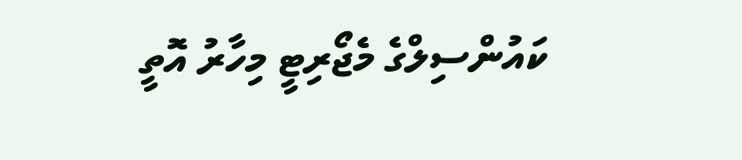ކައުންސިލްގެ މެޖޯރިޓީ މިހާރު އޮތީ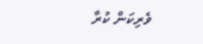ވެރިކަން ކުރާ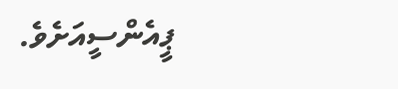ޕީއެންސީއަށެވެ.